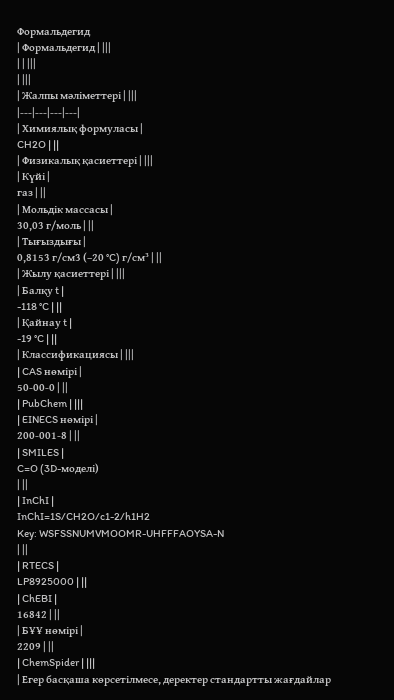Формальдегид
| Формальдегид | |||
| | |||
| |||
| Жалпы мәліметтері | |||
|---|---|---|---|
| Химиялық формуласы |
CH2O | ||
| Физикалық қасиеттері | |||
| Күйі |
газ | ||
| Мольдік массасы |
30,03 г/моль | ||
| Тығыздығы |
0,8153 г/см3 (–20 °C) г/см³ | ||
| Жылу қасиеттері | |||
| Балқу t |
-118 °C | ||
| Қайнау t |
-19 °C | ||
| Классификациясы | |||
| CAS нөмірі |
50-00-0 | ||
| PubChem | |||
| EINECS нөмірі |
200-001-8 | ||
| SMILES |
C=O (3D-моделі)
| ||
| InChI |
InChI=1S/CH2O/c1-2/h1H2
Key: WSFSSNUMVMOOMR-UHFFFAOYSA-N
| ||
| RTECS |
LP8925000 | ||
| ChEBI |
16842 | ||
| БҰҰ нөмірі |
2209 | ||
| ChemSpider | |||
| Егер басқаша көрсетілмесе, деректер стандартты жағдайлар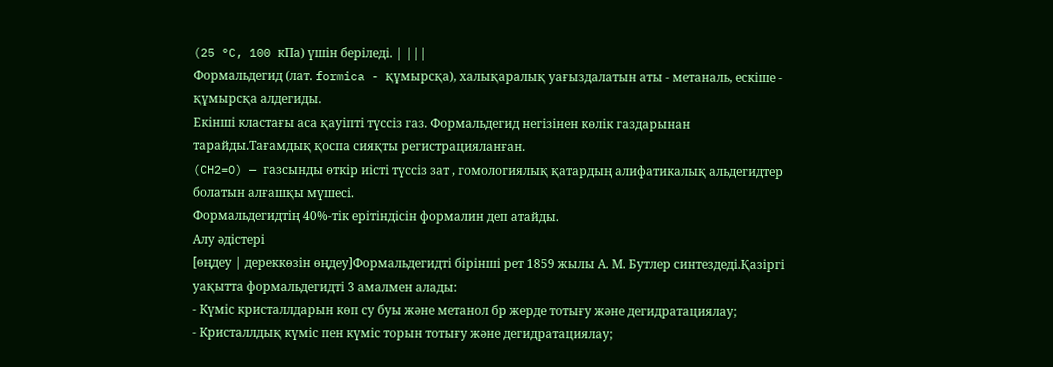(25 °C, 100 кПа) үшін беріледі. | |||
Формальдегид (лат. formica - құмырсқа), халықаралық уағыздалатын аты - метаналь, ескіше - құмырсқа алдегиды.
Екінші кластағы аса қауіпті түссіз газ. Формальдегид негізінен көлік газдарынан тарайды.Тағамдық қоспа сияқты регистрацияланған.
(CH2=O) — газсынды өткір иісті түссіз зат , гомологиялық қатардың алифатикалық альдегидтер болатын алғашқы мүшесі.
Формальдегидтің 40%-тік ерітіндісін формалин деп атайды.
Алу әдістері
[өңдеу | дереккөзін өңдеу]Формальдегидті бірінші рет 1859 жылы А. М. Бутлер синтездеді.Қазіргі уақытта формальдегидті 3 амалмен алады:
- Күміс кристаллдарын көп су буы және метанол бр жерде тотығу және дегидратациялау;
- Кристаллдық күміс пен күміс торын тотығу және дегидратациялау;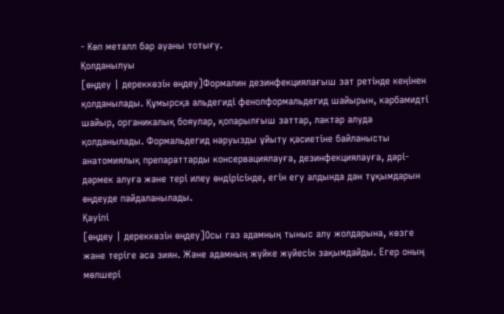- Көп металл бар ауаны тотығу.
Қолданылуы
[өңдеу | дереккөзін өңдеу]Формалин дезинфекциялағыш зат ретінде кеңінен қолданылады. Құмырсқа альдегиді фенолформальдегид шайырын, карбамидті шайыр, органикалық бояулар, қопарылғыш заттар, лактар алуда қолданылады. Формальдегид нәруызды ұйыту қасиетіне байланысты анатомиялық препараттарды консервациялауға, дезинфекциялауға, дәрі-дәрмек алуға және тері илеу өндірісінде, егін егу алдында дән тұқымдарын өңдеуде пайдаланылады.
Қауіпі
[өңдеу | дереккөзін өңдеу]Осы газ адамның тыныс алу жолдарына, көзге және теріге аса зиян. Және адамның жүйке жүйесін зақымдайды. Егер оның мөлшері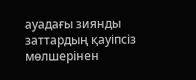ауадағы зиянды заттардың қауіпсіз мөлшерінен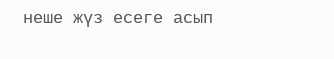неше жүз есеге асып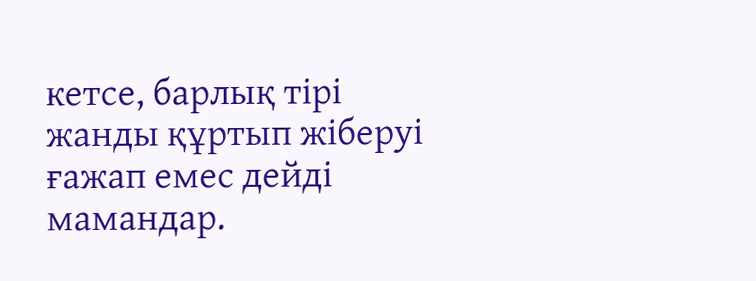кетсе, барлық тірі жанды құртып жіберуі ғажап емес дейді мамандар.